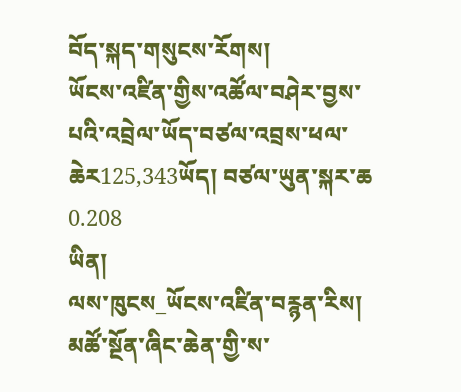བོད་སྐད་གསུངས་རོགས།
ཡོངས་འཛིན་གྱིས་འཚོལ་བཤེར་བྱས་པའི་འབྲེལ་ཡོད་བཙལ་འབྲས་ཕལ་ཆེར125,343ཡོད། བཙལ་ཡུན་སྐར་ཆ 0.208
ཡིན།
ལས་ཁུངས_ཡོངས་འཛིན་བརྙན་རིས།
མཚོ་སྔོན་ཞིང་ཆེན་གྱི་ས་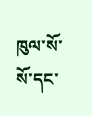ཁུལ་སོ་སོ་དང་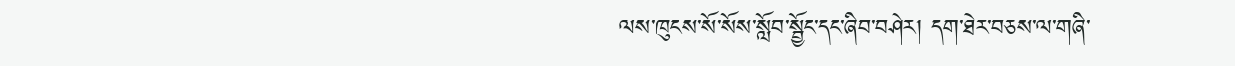ལས་ཁུངས་སོ་སོས་སློབ་སྦྱོང་དང་ཞིབ་བཤེར། དག་ཐེར་བཅས་ལ་གཞི་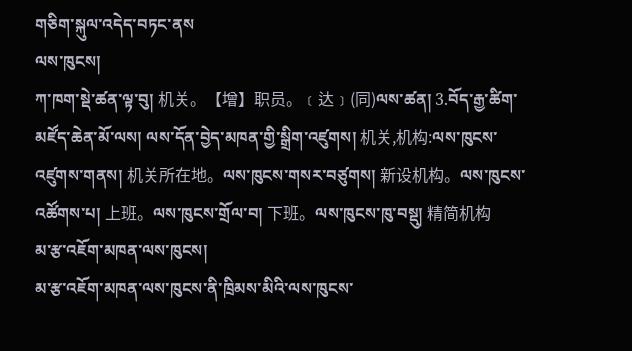གཅིག་སྐུལ་འདེད་བཏང་ནས
ལས་ཁུངས།
ཀ་ཁག་སྡེ་ཚན་ལྟ་བུ། 机关。【增】职员。﹝达﹞(同)ལས་ཚན། 3.བོད་རྒྱ་ཚིག་མཛོད་ཆེན་མོ་ལས། ལས་དོན་བྱེད་མཁན་གྱི་སྒྲིག་འཛུགས། 机关,机构:ལས་ཁུངས་འཛུགས་གནས། 机关所在地。ལས་ཁུངས་གསར་བཙུགས། 新设机构。ལས་ཁུངས་འཚོགས་པ། 上班。ལས་ཁུངས་གྲོལ་བ། 下班。ལས་ཁུངས་ཁུ་བསྡུ། 精简机构
མ་རྩ་འཇོག་མཁན་ལས་ཁུངས།
མ་རྩ་འཇོག་མཁན་ལས་ཁུངས་ནི་ཁྲིམས་མིའི་ལས་ཁུངས་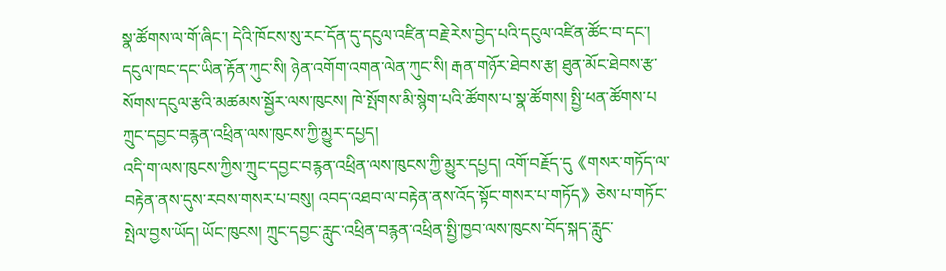སྣ་ཚོགས་ལ་གོ་ཞིང་། དེའི་ཁོངས་སུ་རང་དོན་དུ་དངུལ་འཛིན་བརྗེ་རེས་བྱེད་པའི་དངུལ་འཛིན་ཚོང་བ་དང་། དངུལ་ཁང་དང་ཡིན་རྟོན་ཀུང་སི། ཉེན་འགོག་འགན་ལེན་ཀུང་སི། རྒན་གཉོར་ཐེབས་རྩ། ཐུན་མོང་ཐེབས་རྩ་སོགས་དངུལ་རྩའི་མཚམས་སྦྱོར་ལས་ཁུངས། ཁེ་སྤོགས་མི་སྙེག་པའི་ཚོགས་པ་སྣ་ཚོགས། སྤྱི་ཕན་ཚོགས་པ
ཀྲུང་དབྱང་བརྙན་འཕྲིན་ལས་ཁུངས་ཀྱི་མྱུར་དཔྱད།
འདི་ག་ལས་ཁུངས་ཀྱིས་ཀྲུང་དབྱང་བརྙན་འཕྲིན་ལས་ཁུངས་ཀྱི་མྱུར་དཔྱད། འགོ་བརྗོད་དུ《གསར་གཏོད་ལ་བརྟེན་ནས་དུས་རབས་གསར་པ་བསུ། འབད་འཐབ་ལ་བརྟེན་ནས་འོད་སྟོང་གསར་པ་གཏོད》ཅེས་པ་གཏོང་སྤེལ་བྱས་ཡོད། ཡོང་ཁུངས། ཀྲུང་དབྱང་རླུང་འཕྲིན་བརྙན་འཕྲིན་སྤྱི་ཁྱབ་ལས་ཁུངས་བོད་སྐད་རླུང་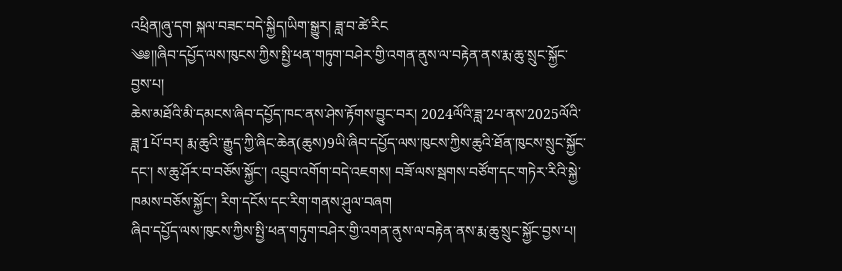འཕྲིན།ཞུ་དག སྐལ་བཟང་བདེ་སྐྱིད།ཡིག་སྒྱུར། ཟླ་བ་ཚེ་རིང
༄༅།།ཞིབ་དཔྱོད་ལས་ཁུངས་ཀྱིས་སྤྱི་ཕན་གཏུག་བཤེར་གྱི་འགན་ནུས་ལ་བརྟེན་ནས་རྨ་ཆུ་སྲུང་སྐྱོང་བྱས་པ།
ཆེས་མཐོའི་མི་དམངས་ཞིབ་དཔྱོད་ཁང་ནས་ཤེས་རྟོགས་བྱུང་བར། 2024ལོའི་ཟླ་2པ་ནས་2025ལོའི་ཟླ་1པོ་བར། རྨ་ཆུའི་་རྒྱུད་ཀྱི་ཞིང་ཆེན(ཆུས)9ཡི་ཞིབ་དཔྱོད་ལས་ཁུངས་ཀྱིས་ཆུའི་ཐོན་ཁུངས་སྲུང་སྐྱོང་དང་། ས་ཆུ་ཤོར་བ་བཅོས་སྐྱོང་། འབྲུབ་འགོག་བདེ་འཇགས། བཟོ་ལས་སྦགས་བཙོག་དང་གཏེར་རིའི་སྐྱེ་ཁམས་བཅོས་སྐྱོང་། རིག་དངོས་དང་རིག་གནས་ཤུལ་བཞག
ཞིབ་དཔྱོད་ལས་ཁུངས་ཀྱིས་སྤྱི་ཕན་གཏུག་བཤེར་གྱི་འགན་ནུས་ལ་བརྟེན་ནས་རྨ་ཆུ་སྲུང་སྐྱོང་བྱས་པ།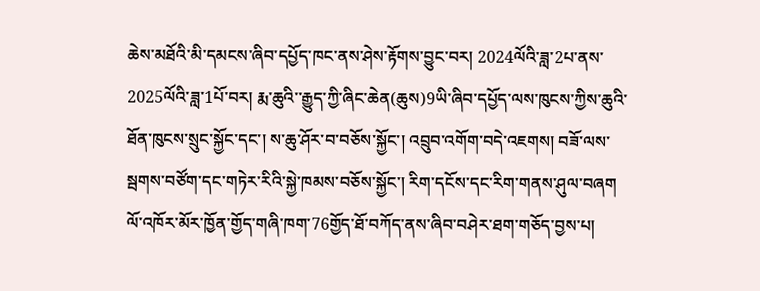ཆེས་མཐོའི་མི་དམངས་ཞིབ་དཔྱོད་ཁང་ནས་ཤེས་རྟོགས་བྱུང་བར། 2024ལོའི་ཟླ་2པ་ནས་2025ལོའི་ཟླ་1པོ་བར། རྨ་ཆུའི་་རྒྱུད་ཀྱི་ཞིང་ཆེན(ཆུས)9ཡི་ཞིབ་དཔྱོད་ལས་ཁུངས་ཀྱིས་ཆུའི་ཐོན་ཁུངས་སྲུང་སྐྱོང་དང་། ས་ཆུ་ཤོར་བ་བཅོས་སྐྱོང་། འབྲུབ་འགོག་བདེ་འཇགས། བཟོ་ལས་སྦགས་བཙོག་དང་གཏེར་རིའི་སྐྱེ་ཁམས་བཅོས་སྐྱོང་། རིག་དངོས་དང་རིག་གནས་ཤུལ་བཞག
ལོ་འཁོར་མོར་ཁྱོན་གྱོད་གཞི་ཁག་76གྱོད་ཐོ་བཀོད་ནས་ཞིབ་བཤེར་ཐག་གཅོད་བྱས་པ།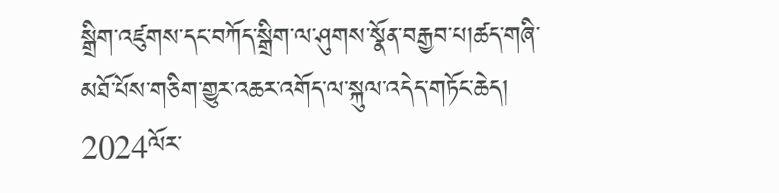སྒྲིག་འཛུགས་དང་བཀོད་སྒྲིག་ལ་ཤུགས་སྣོན་བརྒྱབ་པ།ཚད་གཞི་མཐོ་པོས་གཅིག་གྱུར་འཆར་འགོད་ལ་སྐུལ་འདེད་གཏོང་ཆེད། 2024ལོར་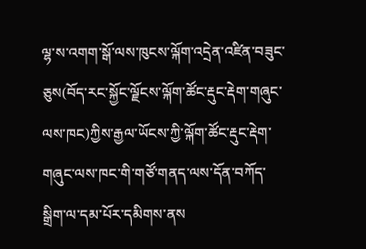ལྷ་ས་འགག་སྒོ་ལས་ཁུངས་ལྐོག་འདྲེན་འཛིན་བཟུང་ཅུས(བོད་རང་སྐྱོང་ལྗོངས་ལྐོག་ཚོང་རྡུང་རྡེག་གཞུང་ལས་ཁང)ཀྱིས་རྒྱལ་ཡོངས་ཀྱི་ལྐོག་ཚོང་རྡུང་རྡེག་གཞུང་ལས་ཁང་གི་གཙོ་གནད་ལས་དོན་བཀོད་སྒྲིག་ལ་དམ་པོར་དམིགས་ནས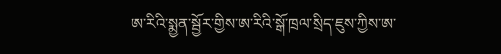ཨ་རིའི་སྨྱན་སྦྱོར་གྱིས་ཨ་རིའི་སྒོ་ཁྲལ་སྲིད་ཇུས་ཀྱིས་ཨ་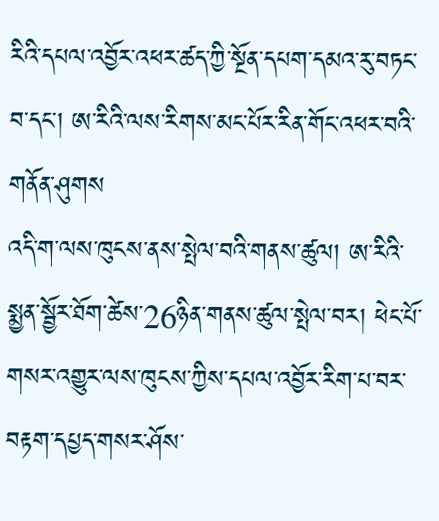རིའི་དཔལ་འབྱོར་འཕར་ཚད་ཀྱི་སྔོན་དཔག་དམའ་རུ་བཏང་བ་དང་། ཨ་རིའི་ལས་རིགས་མང་པོར་རིན་གོང་འཕར་བའི་གནོན་ཤུགས
འདི་ག་ལས་ཁུངས་ནས་སྤེལ་བའི་གནས་ཚུལ། ཨ་རིའི་སྨྱན་སྦྱོར་ཐོག་ཚེས་26ཉིན་གནས་ཚུལ་སྤེལ་བར། ཕེང་པོ་གསར་འགྱུར་ལས་ཁུངས་ཀྱིས་དཔལ་འབྱོར་རིག་པ་བར་བརྟག་དཔྱད་གསར་ཤོས་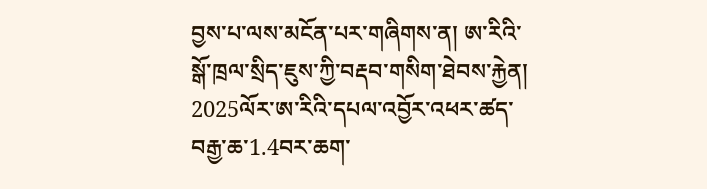བྱས་པ་ལས་མངོན་པར་གཞིགས་ན། ཨ་རིའི་སྒོ་ཁྲལ་སྲིད་ཇུས་ཀྱི་བརྡབ་གསིག་ཐེབས་རྐྱེན། 2025ལོར་ཨ་རིའི་དཔལ་འབྱོར་འཕར་ཚད་བརྒྱ་ཆ་1.4བར་ཆག་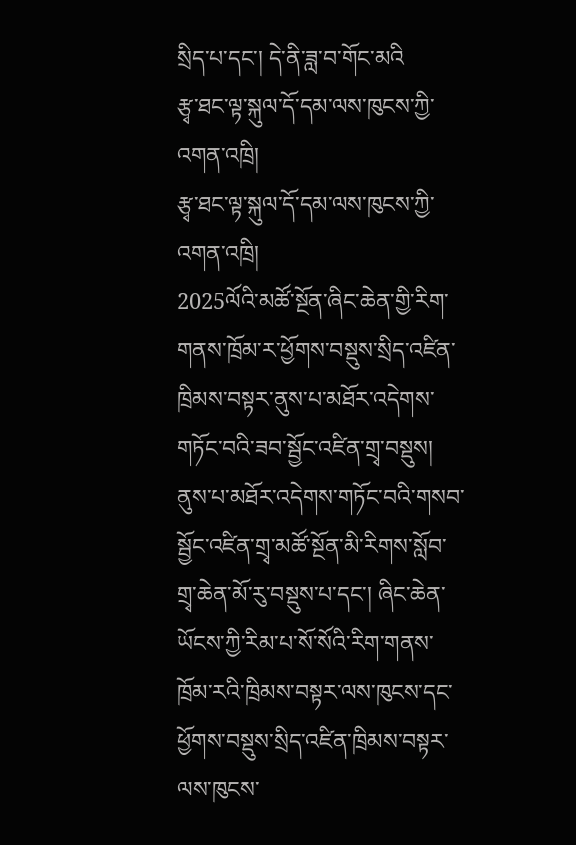སྲིད་པ་དང་། དེ་ནི་ཟླ་བ་གོང་མའི
རྩྭ་ཐང་ལྟ་སྐུལ་དོ་དམ་ལས་ཁུངས་ཀྱི་འགན་འཁྲི།
རྩྭ་ཐང་ལྟ་སྐུལ་དོ་དམ་ལས་ཁུངས་ཀྱི་འགན་འཁྲི།
2025ལོའི་མཚོ་སྔོན་ཞིང་ཆེན་གྱི་རིག་གནས་ཁྲོམ་ར་ཕྱོགས་བསྡུས་སྲིད་འཛིན་ཁྲིམས་བསྟར་ནུས་པ་མཐོར་འདེགས་གཏོང་བའི་ཟབ་སྦྱོང་འཛིན་གྲྭ་བསྡུས།
ནུས་པ་མཐོར་འདེགས་གཏོང་བའི་གསབ་སྦྱོང་འཛིན་གྲྭ་མཚོ་སྔོན་མི་རིགས་སློབ་གྲྭ་ཆེན་མོ་རུ་བསྡུས་པ་དང་། ཞིང་ཆེན་ཡོངས་ཀྱི་རིམ་པ་སོ་སོའི་རིག་གནས་ཁྲོམ་རའི་ཁྲིམས་བསྟར་ལས་ཁུངས་དང་ཕྱོགས་བསྡུས་སྲིད་འཛིན་ཁྲིམས་བསྟར་ལས་ཁུངས་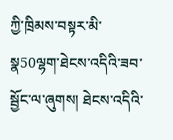ཀྱི་ཁྲིམས་བསྟར་མི་སྣ50ལྷག་ཐེངས་འདིའི་ཟབ་སྦྱོང་ལ་ཞུགས། ཐེངས་འདིའི་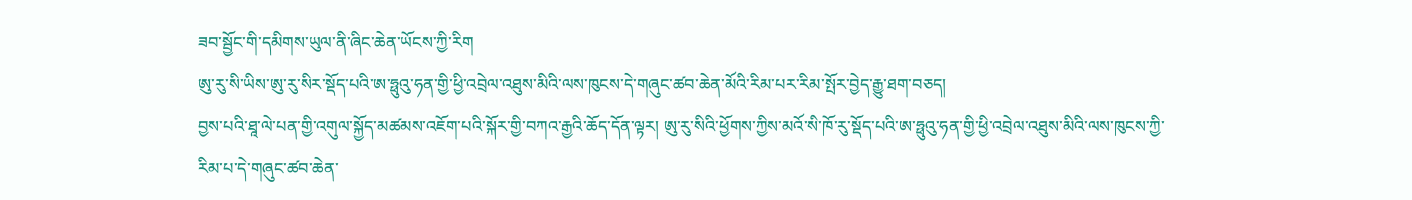ཟབ་སྦྱོང་གི་དམིགས་ཡུལ་ནི་ཞིང་ཆེན་ཡོངས་ཀྱི་རིག
ཨུ་རུ་སི་ཡིས་ཨུ་རུ་སིར་སྡོད་པའི་ཨ་ཧྥུའུ་ཧན་གྱི་ཕྱི་འབྲེལ་འཐུས་མིའི་ལས་ཁུངས་དེ་གཞུང་ཚབ་ཆེན་མོའི་རིམ་པར་རིམ་སྤོར་བྱེད་རྒྱུ་ཐག་བཅད།
བྱས་པའི་ཐཱ་ལེ་པན་གྱི་འགུལ་སྐྱོད་མཚམས་འཇོག་པའི་སྐོར་གྱི་བཀའ་རྒྱའི་ཆོད་དོན་ལྟར། ཨུ་རུ་སིའི་ཕྱོགས་ཀྱིས་མའོ་སི་ཁོ་རུ་སྡོད་པའི་ཨ་ཧྥུའུ་ཧན་གྱི་ཕྱི་འབྲེལ་འཐུས་མིའི་ལས་ཁུངས་ཀྱི་རིམ་པ་དེ་གཞུང་ཚབ་ཆེན་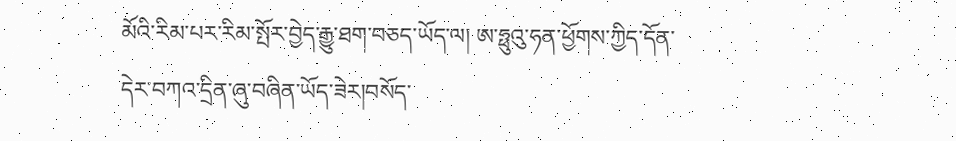མོའི་རིམ་པར་རིམ་སྤོར་བྱེད་རྒྱུ་ཐག་བཅད་ཡོད་ལ། ཨ་ཧྥུའུ་ཧན་ཕྱོགས་ཀྱིད་དོན་དེར་བཀའ་དྲིན་ཞུ་བཞིན་ཡོད་ཟེར།བསོད་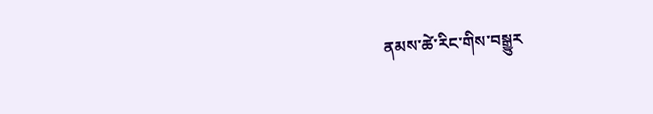ནམས་ཚེ་རིང་གིས་བསྒྱུར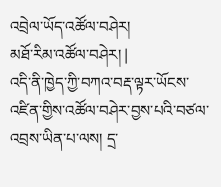འབྲེལ་ཡོད་འཚོལ་བཤེར།
མཐོ་རིམ་འཚོལ་བཤེར། |
འདི་ནི་ཁྱེད་ཀྱི་བཀའ་བརྡ་ལྟར་ཡོངས་འཛིན་གྱིས་འཚོལ་བཤེར་བྱས་པའི་བཙལ་འབྲས་ཡིན་པ་ལས། དྲ་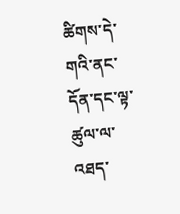ཚིགས་དེ་གའི་ནང་དོན་དང་ལྟ་ཚུལ་ལ་འཐད་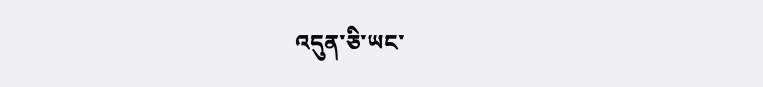འདུན་ཅི་ཡང་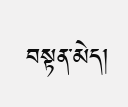བསྟན་མེད།